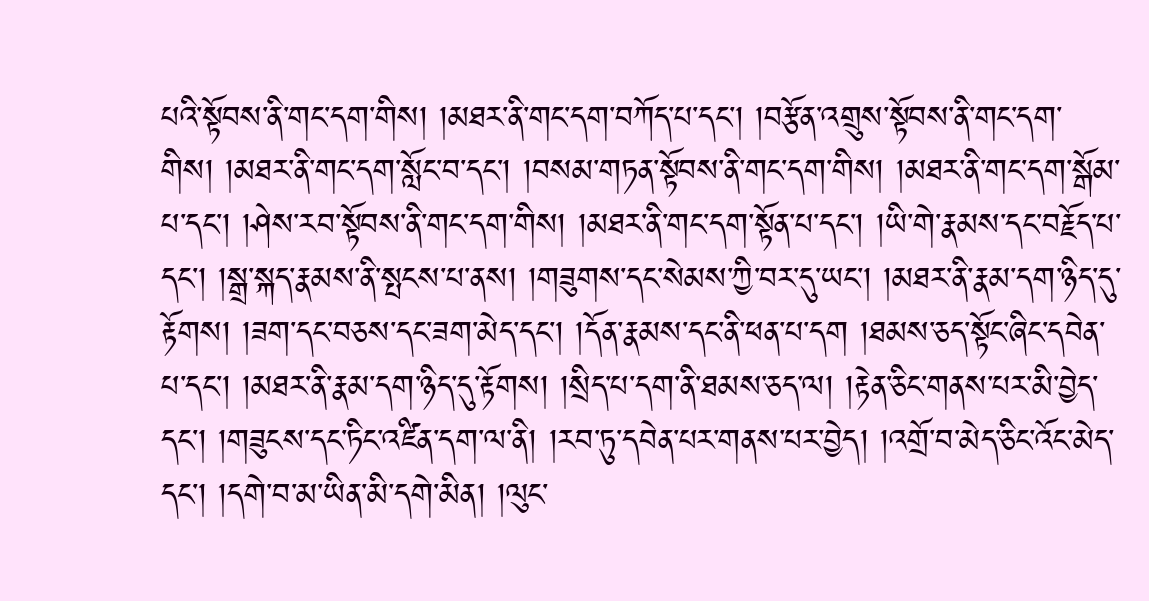པའི་སྟོབས་ནི་གང་དག་གིས། །མཐར་ནི་གང་དག་བཀོད་པ་དང་། །བརྩོན་འགྲུས་སྟོབས་ནི་གང་དག་གིས། །མཐར་ནི་གང་དག་སློང་བ་དང་། །བསམ་གཏན་སྟོབས་ནི་གང་དག་གིས། །མཐར་ནི་གང་དག་སྒོམ་པ་དང་། །ཤེས་རབ་སྟོབས་ནི་གང་དག་གིས། །མཐར་ནི་གང་དག་སྟོན་པ་དང་། །ཡི་གེ་རྣམས་དང་བརྗོད་པ་དང་། །སྒྲ་སྐད་རྣམས་ནི་སྤངས་པ་ནས། །གཟུགས་དང་སེམས་ཀྱི་བར་དུ་ཡང་། །མཐར་ནི་རྣམ་དག་ཉིད་དུ་རྟོགས། །ཟག་དང་བཅས་དང་ཟག་མེད་དང་། །དོན་རྣམས་དང་ནི་ཕན་པ་དག །ཐམས་ཅད་སྟོང་ཞིང་དབེན་པ་དང་། །མཐར་ནི་རྣམ་དག་ཉིད་དུ་རྟོགས། །སྲིད་པ་དག་ནི་ཐམས་ཅད་ལ། །རྟེན་ཅིང་གནས་པར་མི་བྱེད་དང་། །གཟུངས་དང་ཏིང་འཛིན་དག་ལ་ནི། །རབ་ཏུ་དབེན་པར་གནས་པར་བྱེད། །འགྲོ་བ་མེད་ཅིང་འོང་མེད་དང་། །དགེ་བ་མ་ཡིན་མི་དགེ་མིན། །ལུང་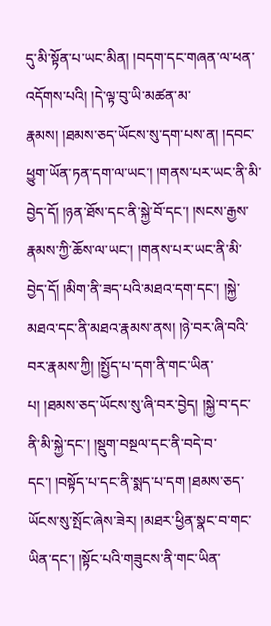དུ་མི་སྟོན་པ་ཡང་མིན། །བདག་དང་གཞན་ལ་ཕན་འདོགས་པའི། །དེ་ལྟ་བུ་ཡི་མཚན་མ་རྣམས། །ཐམས་ཅད་ཡོངས་སུ་དག་པས་ན། །དབང་ཕྱུག་ཡོན་ཏན་དག་ལ་ཡང་། །གནས་པར་ཡང་ནི་མི་བྱེད་དོ། །ཉན་ཐོས་དང་ནི་སྐྱེ་བོ་དང་། །སངས་རྒྱས་རྣམས་ཀྱི་ཆོས་ལ་ཡང་། །གནས་པར་ཡང་ནི་མི་བྱེད་དོ། །མིག་ནི་ཟད་པའི་མཐའ་དག་དང་། །སྐྱེ་མཐའ་དང་ནི་མཐའ་རྣམས་ནས། །ཉེ་བར་ཞི་བའི་བར་རྣམས་ཀྱི། །སྤྱོད་པ་དག་ནི་གང་ཡིན་པ། །ཐམས་ཅད་ཡོངས་སུ་ཞི་བར་བྱེད། །སྐྱེ་བ་དང་ནི་མི་སྐྱེ་དང་། །སྡུག་བསྔལ་དང་ནི་བདེ་བ་དང་། །བསྟོད་པ་དང་ནི་སྨད་པ་དག །ཐམས་ཅད་ཡོངས་སུ་སྤོང་ཞེས་ཟེར། །མཐར་ཕྱིན་སྣང་བ་གང་ཡིན་དང་། །སྟོང་པའི་གཟུངས་ནི་གང་ཡིན་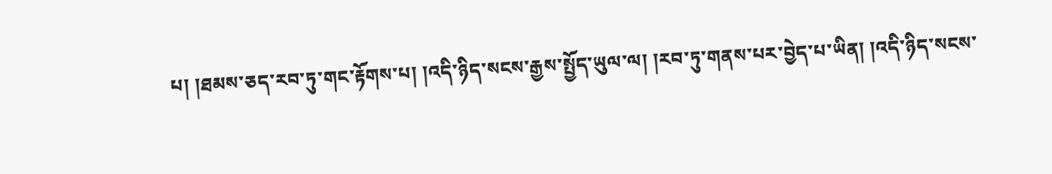པ། །ཐམས་ཅད་རབ་ཏུ་གང་རྟོགས་པ། །འདི་ཉིད་སངས་རྒྱས་སྤྱོད་ཡུལ་ལ། །རབ་ཏུ་གནས་པར་བྱེད་པ་ཡིན། །འདི་ཉིད་སངས་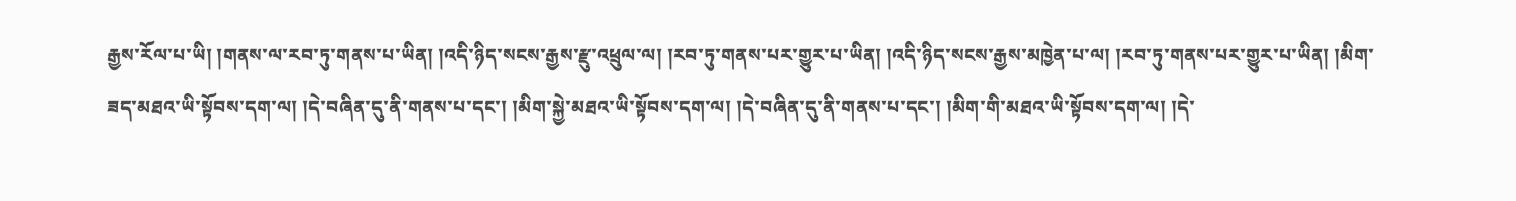རྒྱས་རོལ་པ་ཡི། །གནས་ལ་རབ་ཏུ་གནས་པ་ཡིན། །འདི་ཉིད་སངས་རྒྱས་རྫུ་འཕྲུལ་ལ། །རབ་ཏུ་གནས་པར་གྱུར་པ་ཡིན། །འདི་ཉིད་སངས་རྒྱས་མཁྱེན་པ་ལ། །རབ་ཏུ་གནས་པར་གྱུར་པ་ཡིན། །མིག་ཟད་མཐའ་ཡི་སྟོབས་དག་ལ། །དེ་བཞིན་དུ་ནི་གནས་པ་དང་། །མིག་སྐྱེ་མཐའ་ཡི་སྟོབས་དག་ལ། །དེ་བཞིན་དུ་ནི་གནས་པ་དང་། །མིག་གི་མཐའ་ཡི་སྟོབས་དག་ལ། །དེ་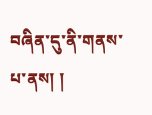བཞིན་དུ་ནི་གནས་པ་ནས། །